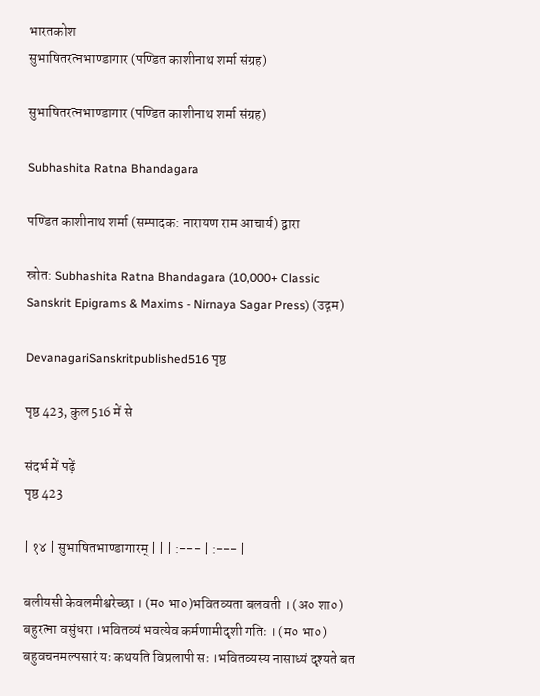भारतकोश
सुभाषितरत्नभाण्डागार (पण्डित काशीनाथ शर्मा संग्रह)

सुभाषितरत्नभाण्डागार (पण्डित काशीनाथ शर्मा संग्रह)

Subhashita Ratna Bhandagara

पण्डित काशीनाथ शर्मा (सम्पादक: नारायण राम आचार्य) द्वारा

स्रोत: Subhashita Ratna Bhandagara (10,000+ Classic Sanskrit Epigrams & Maxims - Nirnaya Sagar Press) (उद्गम)

DevanagariSanskritpublished516 पृष्ठ

पृष्ठ 423, कुल 516 में से

संदर्भ में पढ़ें
पृष्ठ 423

| १४ | सुभाषितभाण्डागारम् | | | :--- | :--- |

बलीयसी केवलमीश्वरेच्छा । (म० भा०)भवितव्यता बलवती । (अ० शा०)
बहुरत्ना वसुंधरा ।भवितव्यं भवत्येव कर्मणामीदृशी गतिः । (म० भा०)
बहुवचनमल्पसारं यः कथयति विप्रलापी सः ।भवितव्यस्य नासाध्यं दृश्यते बत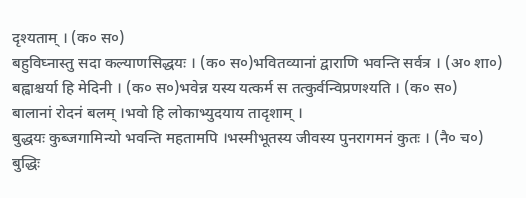दृश्यताम् । (क० स०)
बहुविघ्नास्तु सदा कल्याणसिद्धयः । (क० स०)भवितव्यानां द्वाराणि भवन्ति सर्वत्र । (अ० शा०)
बह्वाश्चर्या हि मेदिनी । (क० स०)भवेन्न यस्य यत्कर्म स तत्कुर्वन्विप्रणश्यति । (क० स०)
बालानां रोदनं बलम् ।भवो हि लोकाभ्युदयाय तादृशाम् ।
बुद्धयः कुब्जगामिन्यो भवन्ति महतामपि ।भस्मीभूतस्य जीवस्य पुनरागमनं कुतः । (नै० च०)
बुद्धिः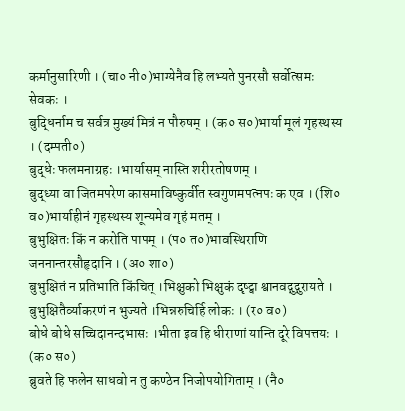कर्मानुसारिणी । (चा० नी०)भाग्येनैव हि लभ्यते पुनरसौ सर्वोत्समः सेवकः ।
बुद्धिर्नाम च सर्वत्र मुख्यं मित्रं न पौरुषम् । (क० स०)भार्या मूलं गृहस्थस्य । (दम्पती०)
बुद्धेः फलमनाग्रहः ।भार्यासम् नास्ति शरीरतोषणम् ।
बुद्ध्या वा जितमपरेण कासमाविष्कुर्वीत स्वगुणमपत्नपः क एव । (शि० व०)भार्याहीनं गृहस्थस्य शून्यमेव गृहं मतम् ।
बुभुक्षितः किं न करोति पापम् । (प० त०)भावस्थिराणि जननान्तरसौहृदानि । (अ० शा०)
बुभुक्षितं न प्रतिभाति किंचित् ।भिक्षुको भिक्षुकं दृष्ट्वा श्वानवद्गुद्गुरायते ।
बुभुक्षितैर्व्याकरणं न भुज्यते ।भिन्नरुचिर्हि लोकः । (र० व०)
बोधे बोधे सच्चिदानन्दभासः ।भीता इव हि धीराणां यान्ति दूरे विपत्तयः । (क० स०)
ब्रुवते हि फलेन साधवो न तु कण्ठेन निजोपयोगिताम् । (नै०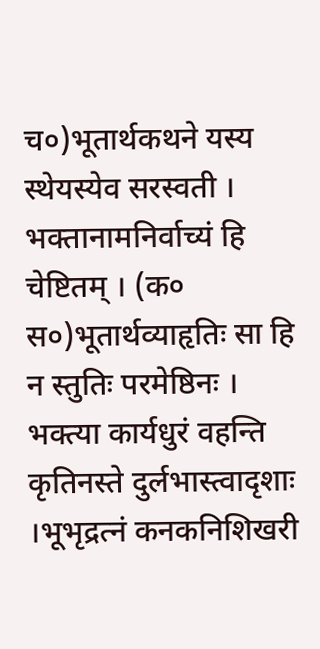च०)भूतार्थकथने यस्य स्थेयस्येव सरस्वती ।
भक्तानामनिर्वाच्यं हि चेष्टितम् । (क० स०)भूतार्थव्याहृतिः सा हि न स्तुतिः परमेष्ठिनः ।
भक्त्या कार्यधुरं वहन्ति कृतिनस्ते दुर्लभास्त्वादृशाः ।भूभृद्रत्नं कनकनिशिखरी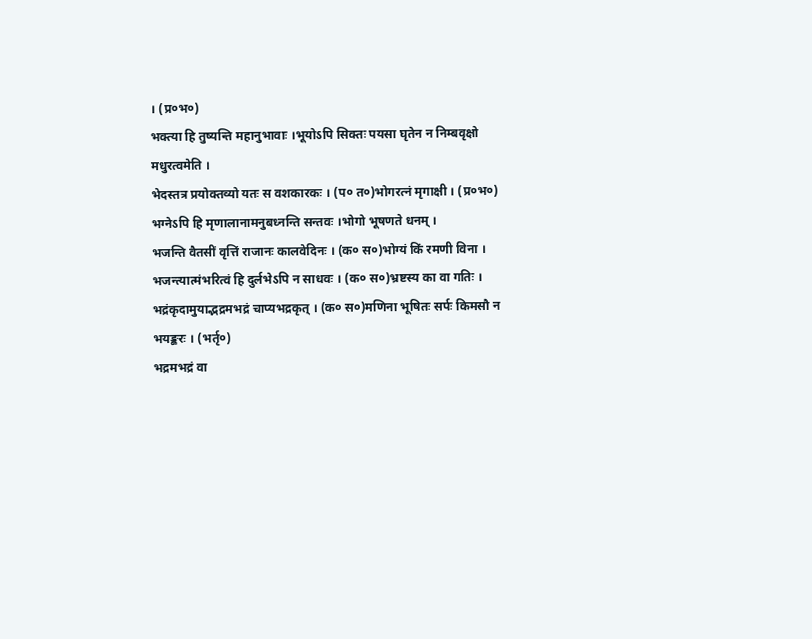। (प्र०भ०)
भक्त्या हि तुष्यन्ति महानुभावाः ।भूयोऽपि सिक्तः पयसा घृतेन न निम्बवृक्षो मधुरत्वमेति ।
भेदस्तत्र प्रयोक्तव्यो यतः स वशकारकः । (प० त०)भोगरत्नं मृगाक्षी । (प्र०भ०)
भग्नेऽपि हि मृणालानामनुबध्नन्ति सन्तवः ।भोगो भूषणते धनम् ।
भजन्ति वैतसीं वृत्तिं राजानः कालवेदिनः । (क० स०)भोग्यं किं रमणी विना ।
भजन्त्यात्मंभरित्वं हि दुर्लभेऽपि न साधवः । (क० स०)भ्रष्टस्य का वा गतिः ।
भद्रंकृदामुयाद्भद्रमभद्रं चाप्यभद्रकृत् । (क० स०)मणिना भूषितः सर्पः किमसौ न भयङ्करः । (भर्तृ०)
भद्रमभद्रं वा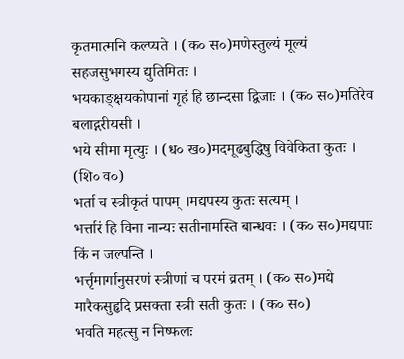कृतमात्मनि कल्प्यते । (क० स०)मणेस्तुल्यं मूल्यं सहजसुभगस्य द्युतिमितः ।
भयकाङ्क्षयकोपानां गृहं हि छान्दसा द्विजाः । (क० स०)मतिरेव बलाद्गरीयसी ।
भये सीमा मृत्युः । (ध० ख०)मदमूढबुद्धिषु विवेकिता कुतः । (शि० व०)
भर्ता च स्त्रीकृतं पापम् ।मद्यपस्य कुतः सत्यम् ।
भर्त्तारं हि विना नान्यः सतीनामस्ति बान्धवः । (क० स०)मद्यपाः किं न जल्पन्ति ।
भर्त्तृमार्गानुसरणं स्त्रीणां च परमं व्रतम् । (क० स०)मद्ये मारैकसुहृदि प्रसक्ता स्त्री सती कुतः । (क० स०)
भवति महत्सु न निष्फलः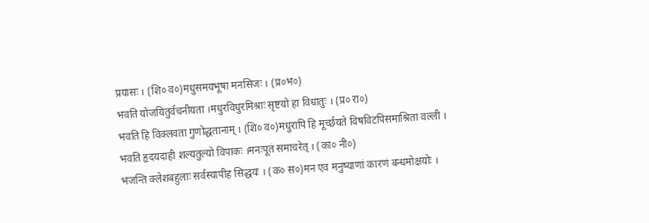प्रयासः । (शि० व०)मधुसमयभूषा मनसिजः । (प्र०भ०)
भवति योजयितुर्वचनीयता ।मधुरविधुरमिश्राः सृष्टयो हा विधातुः । (प्र० रा०)
भवति हि विक्लवता गुणोद्धतानाम् । (शि० व०)मधुरापि हि मूर्च्छयते विषविटपिसमाश्रिता वल्ली ।
भवति हृदयदाही शल्यतुल्यो विपाकः ।मनःपूतं समाचरेत् । (का० नी०)
भजन्ति क्लेशबहुलाः सर्वस्यापीह सिद्धयः । (क० स०)मन एव मनुष्याणां कारणं बन्धमोक्षयोः ।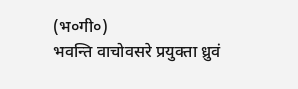(भ०गी०)
भवन्ति वाचोवसरे प्रयुक्ता ध्रुवं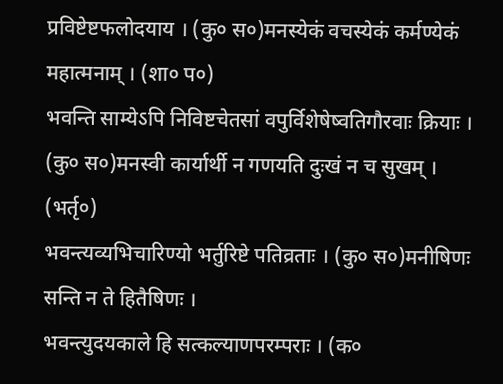प्रविष्टेष्टफलोदयाय । (कु० स०)मनस्येकं वचस्येकं कर्मण्येकं महात्मनाम् । (शा० प०)
भवन्ति साम्येऽपि निविष्टचेतसां वपुर्विशेषेष्वतिगौरवाः क्रियाः । (कु० स०)मनस्वी कार्यार्थी न गणयति दुःखं न च सुखम् । (भर्तृ०)
भवन्त्यव्यभिचारिण्यो भर्तुरिष्टे पतिव्रताः । (कु० स०)मनीषिणः सन्ति न ते हितैषिणः ।
भवन्त्युदयकाले हि सत्कल्याणपरम्पराः । (क०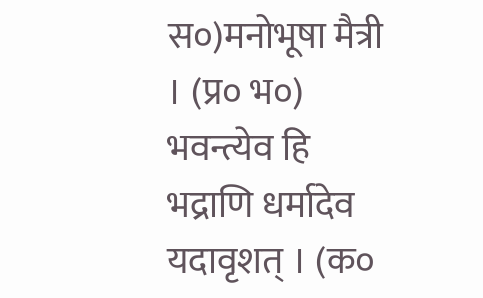स०)मनोभूषा मैत्री । (प्र० भ०)
भवन्त्येव हि भद्राणि धर्मादेव यदावृशत् । (क०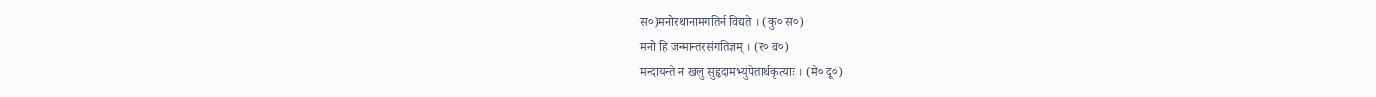स०)मनोरथानामगतिर्न विद्यते । (कु० स०)
मनो हि जन्मान्तरसंगतिज्ञम् । (र० व०)
मन्दायन्ते न खलु सुहृदामभ्युपेतार्थकृत्याः । (मे० दू०)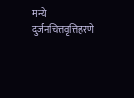मन्ये दुर्जनचित्तवृत्तिहरणे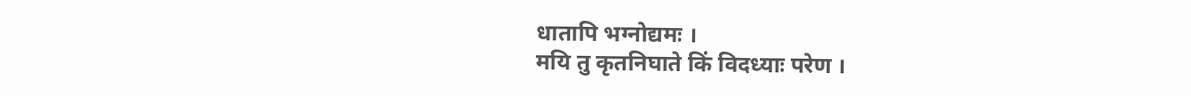धातापि भग्नोद्यमः ।
मयि तु कृतनिघाते किं विदध्याः परेण ।